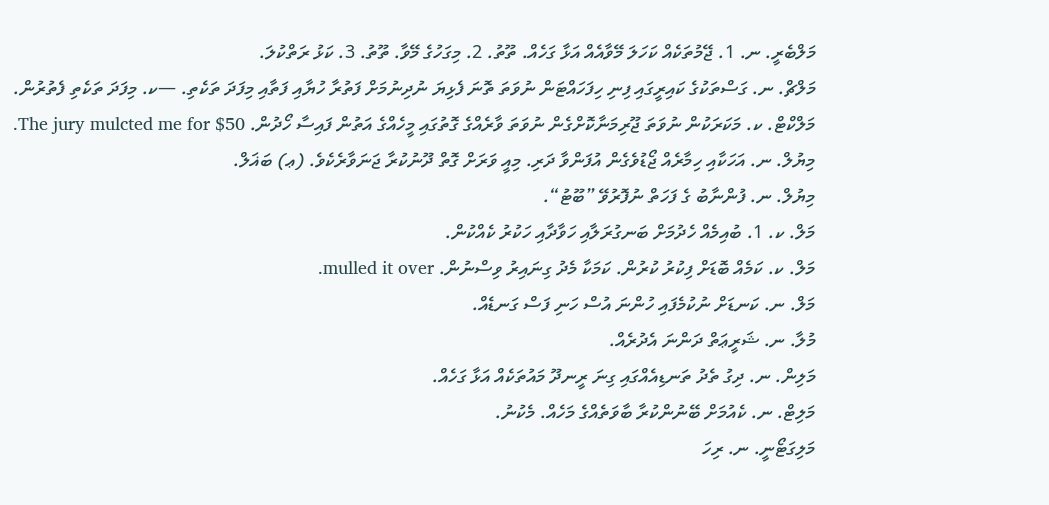މަލްބެރީ. ނ. 1. ޖޭމުތަކެއް ކަހަލަ މޭވާއެއް އަޅާ ގަހެއް. ތޫތު. 2. މިގަހުގެ މޭވާ. ތޫތު. 3. ކަޅު ރަތްކުލަ.
މަލްޗް. ނ. ގަސްތަކުގެ ކައިރީގައި ފިނި ހިފަހައްޓަން ނުވަތަ ތޮނަ ފެޅިޔަ ނުދިނުމަށް ފަތުރާ ހުޔާއި ފަތާއި މިފަދަ ތަކެތި. —ކ. މިފަދަ ތަކެތި ފެތުރުން.
މަލްކްޓް. ކ. މަކަރަކުން ނުވަތަ ޖޫރިމަނާކޮށްގެން ނުވަތަ ވާރެއްގެ ގޮތުގައި މީހެއްގެ އަތުން ފައިސާ ހޯދުން. The jury mulcted me for $50.
މިޔުލް. ނ. އަހަކާއި ހިމާރެއް ޖޯޑުވެގެން އުފަންވާ ދަރި. މިއީ ވަރަށް ގޮތް ދޫނުކުރާ ޖަނަވާރެކެވެ. (ޢ) ބަޣަލް.
މިޔުލް. ނ. ފުންނާބު ގެ ފަހަތް ނުފޮރުވޭ ”ބޫޓު“.
މަލް. ކ. 1. ބުއިމެއް ހެދުމަށް ބަނގުރަލާއި ހަވާދާއި ހަކުރު ކެއްކުން.
މަލް. ކ. ކަމެއް ބޮޑަށް ފިކުރު ކުރުން. ކަމަކާ މެދު ގިނައިރު ވިސްނުން. mulled it over.
މަލް. ނ. ކަނޑަށް ނުކުމެފައި ހުންނަ އުސް ހަނި ފަސް ގަނޑެއް.
މުލާ. ނ. ޝަރީޢަތް ދަންނަ އެދުރެއް.
މަލިން. ނ. ދިގު ތެދު ތަނޑިއެއްގައި ގިނަ ރީނދޫ މައުތަކެއް އަޅާ ގަހެއް.
މަލިޓް. ނ. ކެއުމަށް ބޭނުންކުރާ ބާވަތެއްގެ މަހެއް. މެކުނު.
މަލިގަޓޯނީ. ނ. ރިހަ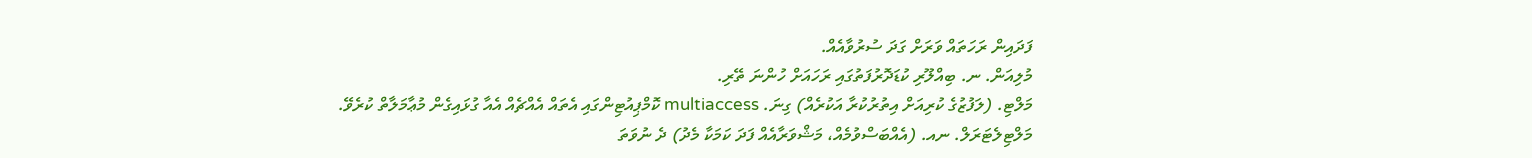ފަދައިން ރަހަތައް ވަރަށް ގަދަ ސުރުވާއެއް.
މުލިއަން. ނ. ބިއްލޫރި ކުޑަދޮރުފަތުގައި ރަހައަށް ހުންނަ ތޭރި.
މަލްޓި. (ލަފުޒުގެ ކުރިއަށް އިތުރުކުރާ އަކުރެއް) ގިނަ. multiaccess ކޮމްޕިއުޓިންގައި އެތައް އެއްޗެއް އެއާ ގުޅައިގެން މުޢާމަލާތް ކުރެވޭ.
މަލްޓިލެޓަރަލް. ނއ. (އެއްބަސްވުމެއް، މަޝްވަރާއެއް ފަދަ ކަމަކާ މެދު) ދެ ނުވަތަ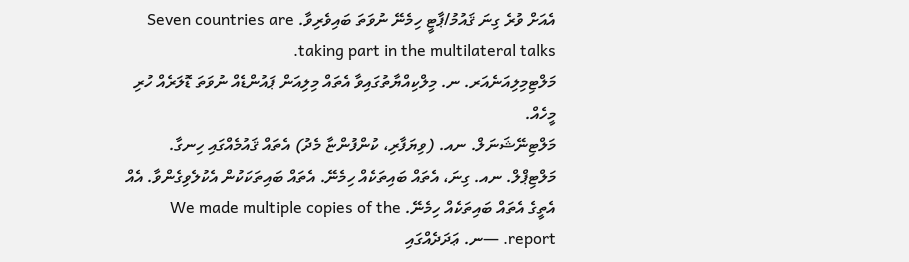އެއަށް ވުރެ ގިނަ ޤައުމު/ޕާޓީ ހިމެނޭ ނުވަތަ ބައިވެރިވާ. Seven countries are taking part in the multilateral talks.
މަލްޓިމިލިއަނެއަރ. ނ. މިލްކިއްޔާތުގައިވާ އެތައް މިލިއަން ޕައުންޑެއް ނުވަތަ ޑޮލަރެއް ހުރި މީހެއް.
މަލްޓިނޭޝަނަލް. ނއ. (ވިޔަފާރި، ކުންފުންޏާ މެދު) އެތައް ޤައުމެއްގައި ހިނގާ.
މަލްޓިޕްލް. ނއ. ގިނަ، އެތައް ބައިތަކެއް ހިމެނޭ. އެތައް ބައިތަކަކުން އެކުލެވިގެންވާ. އެއް އެތީގެ އެތައް ބައިތަކެއް ހިމެނޭ. We made multiple copies of the report. —ނ. ޢަދަދެއްގައި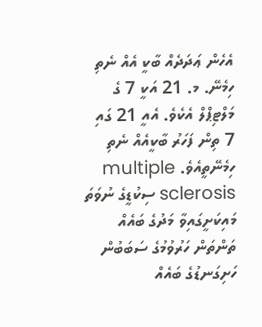އެހެން ޢަދަދެއް ބާކީ އެއް ނެތި ހިމެނޭ. މ. 21 އަކީ 7 ގެ މަލްޓިޕްލް އެކެވެ. އެއީ 21 ގައި 7 ތިން ފަހަރު ބާކީއެއް ނެތި ހިމެނޭތީއެވެ. multiple sclerosis ސިކުޑީގެ ނުވަތަ މައިކަށީގައިވާ މަދުގެ ބައެއް ތަންތަން ހަރުވުމުގެ ސަބަބުން ހަށިގަނޑުގެ ބައެއް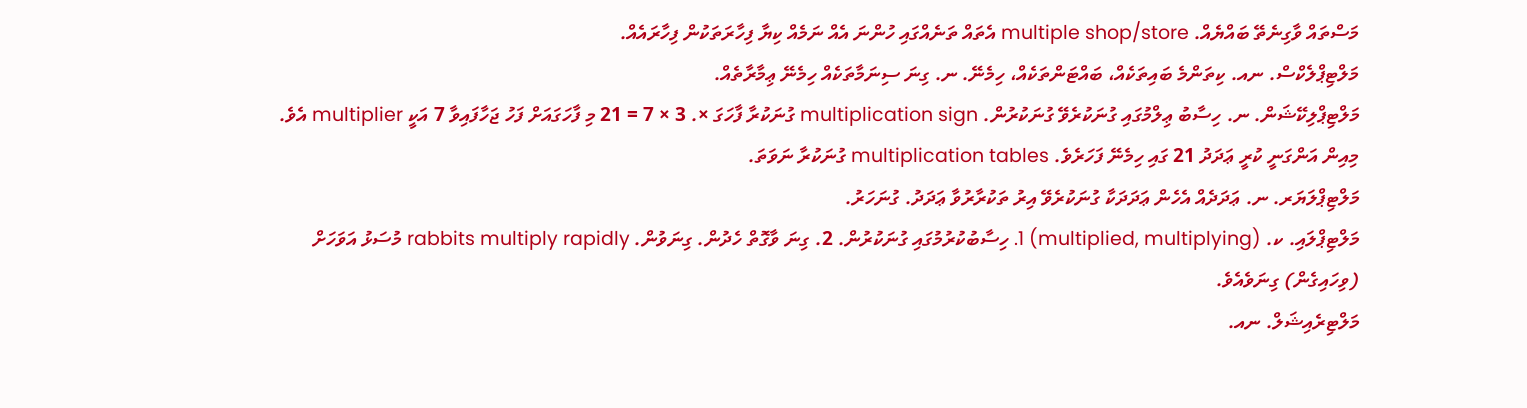މަސްތައް ވާގިނެތޭ ބައްޔެއް. multiple shop/store އެތައް ތަނެއްގައި ހުންނަ އެއް ނަމެއް ކިޔާ ފިހާރަތަކުން ފިހާރައެއް.
މަލްޓިޕްލެކްސް. ނއ. ކިތަންމެ ބައިތަކެއް، ބައްޓަންތަކެއް، ހިމެނޭ. ނ. ގިނަ ސިނަމާތަކެއް ހިމެނޭ ޢިމާރާތެއް.
މަލްޓިޕްލިކޭޝަން. ނ. ހިސާބު ޢިލްމުގައި ގުނަކުރެވޭ ގުނަކުރުން. multiplication sign ގުނަކުރާ ފާހަގަ ×. 3 × 7 = 21 މި ފާހަގައަށް ފަހު ޖަހާފައިވާ 7 އަކީ multiplier އެވެ. މިއިން އަންގަނީ ކުރީ ޢަދަދު 21 ގައި ހިމެނޭ ފަހަރެވެ. multiplication tables ގުނަކުރާ ނަވަތަ.
މަލްޓިޕްލަޔަރ. ނ. ޢަދަދެއް އެހެން ޢަދަދަކާ ގުނަކުރެވޭ އިރު ތަކުރާރުވާ ޢަދަދު. ގުނަހަރު.
މަލްޓިޕްލައި. ކ. (multiplied, multiplying) 1. ހިސާބުކުރުމުގައި ގުނަކުރުން. 2. ގިނަ ވާގޮތް ހެދުން. ގިނަވުން. rabbits multiply rapidly މުސަޅު އަވަހަށް (ވިހައިގެން) ގިނަވެއެވެ.
މަލްޓިރެއިޝަލް. ނއ.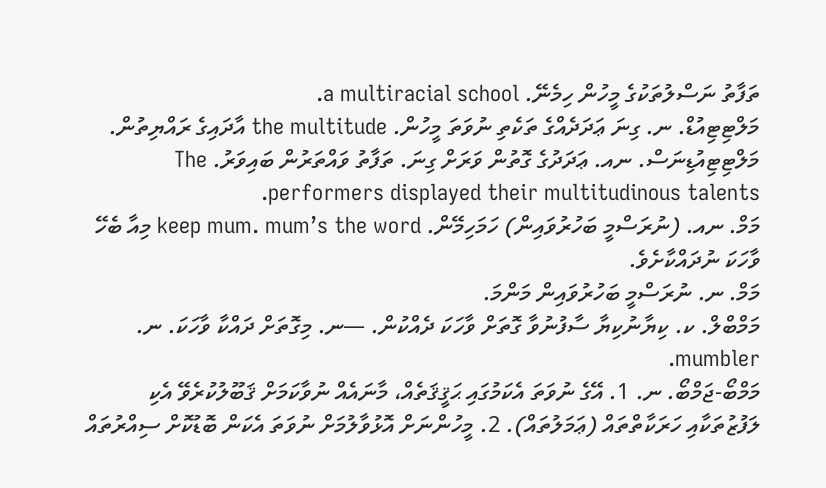ތަފާތު ނަސްލުތަކުގެ މީހުން ހިމެނޭ. a multiracial school.
މަލްޓިޓިއުޑް. ނ. ގިނަ ޢަދަދެއްގެ ތަކެތި ނުވަތަ މީހުން. the multitude އާދައިގެ ރައްޔިތުން.
މަލްޓިޓިއުޑިނަސް. ނއ. ޢަދަދުގެ ގޮތުން ވަރަށް ގިނަ. ތަފާތު ވައްތަރުން ބައިވަރު. The performers displayed their multitudinous talents.
މަމް. ނއ. (ނުރަސްމީ ބަހުރުވައިން) ހަމަހިމޭން. keep mum. mum’s the word މިއާ ބެހޭ ވާހަކަ ނުދައްކާށެވެ.
މަމް. ނ. ނުރަސްމީ ބަހުރުވައިން މަންމަ.
މަމްބްލް. ކ. ކިޔާނުކިޔާ ސާފުނުވާ ގޮތަށް ވާހަކަ ދެއްކުން. —ނ. މިގޮތަށް ދައްކާ ވާހަކަ. ނ. mumbler.
މަމްބޯ-ޖަމްބޯ. ނ. 1. އޭގެ ނުވަތަ އެކަމުގައި ޙަޤީޤަތެއް، މާނައެއް ނުވާކަމަށް ޤަބޫލުކުރެވޭ އެކި ލަފުޒުތަކާއި ހަރަކާތްތައް (ޢަމަލުތައް). 2. މީހުންނަށް އޮޅުވާލުމަށް ނުވަތަ އެކަން ބޮޑުކޮށް ސިއްރުތައް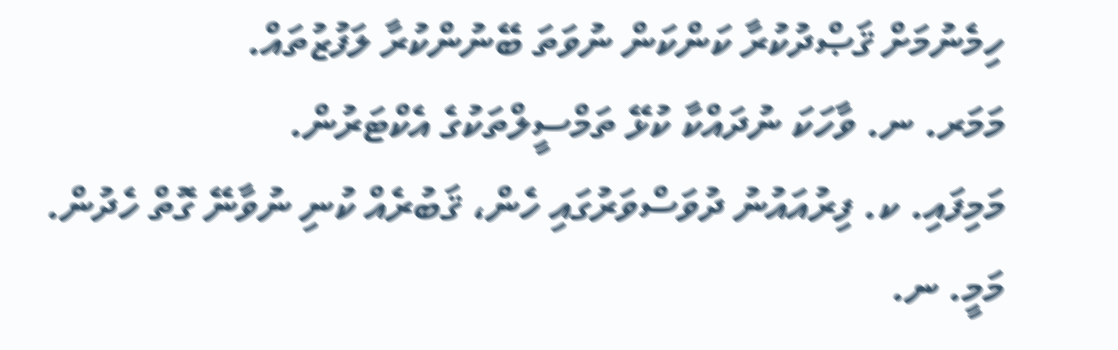ހިމެނުމަށް ޤަޞްދުކުރާ ކަންކަން ނުވަތަ ބޭނުންކުރާ ލަފުޒުތައް.
މަމަރ. ނ. ވާހަކަ ނުދައްކާ ކުޅޭ ތަމްސީލްތަކުގެ އެކްޓަރުން.
މަމިފައި. ކ. ފިރުއައުނު ދުވަސްވަރުގައި ހެން، ޤަބުރެއް ކުނި ނުވާނޭ ގޮތް ހެދުން.
މަމީ. ނ.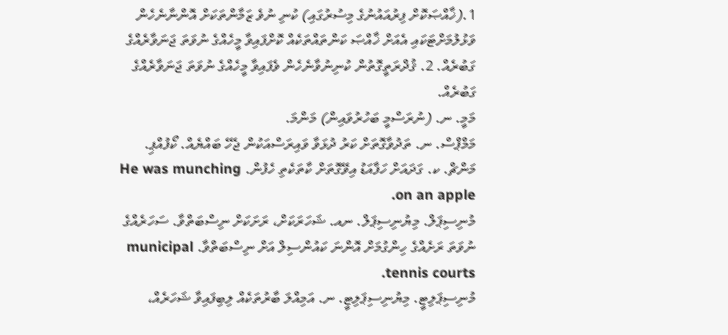1.(ޚާއްޞަކޮށް ފިރުއައުނުގެ މިސުރުގައި) ކުނި ނުވެ ޒަމާންތަކަށް އޮންނާނެހެން ވަޅުލުމަށްޓަކައި އެއަށް ޚާއްޞަ ކަންތައްތަކެއް ކޮށްފައިވާ މީހެއްގެ ނުވަތަ ޖަނަވާރެއްގެ ގަބުރެއް. 2. ޤުދްރަތީގޮތުން ކުނިނުވާނެހެން ވެފައިވާ މީހެއްގެ ނުވަތަ ޖަނަވާރެއްގެ ގަބުރެއް.
މަމީ. ނ. (ނުރަސްމީ ބަހުރުވައިން) މަންމަ.
މަމްޕްސް. ނ. ތަދުވާގޮތަށް ކަރު ދުޅަވާ ވައިރަސްއަކުން ޖެހޭ ބައްޔެއް. ކޯފުއްޕި.
މަންޗް. ކ. ގަދައަށް ހަފާއަޑު އިވޭގޮތަށް ކާތަކެތި ހެފުން. He was munching on an apple.
މުނިސިޕަލް. މިޔުނިސިޕަލް. ނއ. ޝަހަރަކަށް، ރަށަކަށް ނިސްބަތްވާ. ސަހަރެއްގެ ނުވަތަ ރަށެއްގެ ހިންގުމަށް އޮންނަ ކައުންސިލް އަށް ނިސްބަތްވާ. municipal tennis courts.
މުނިސިޕަލިޓީ. މިޔުނިސިޕަލިޓީ. ނ. އަމިއްލަ ބާރުތަކެއް ލިބިފައިވާ ޝަހަރެއް،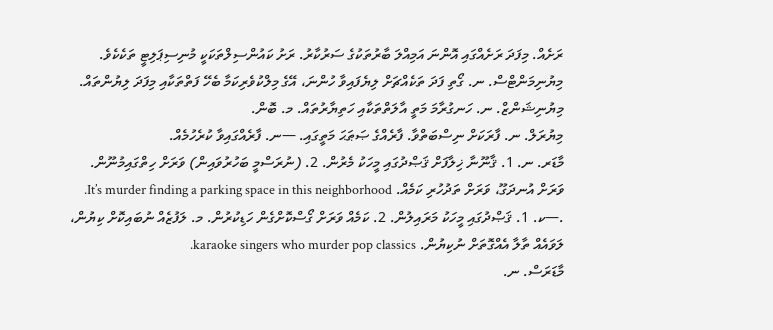ރަށެއް. މިފަދަ ރަށެއްގައި އޮންނަ އަމިއްލަ ބާރުތަކުގެ ސަރުކާރު. ރަށު ކައުންސިލްތަކަކީ މުނިސިޕަލިޓީ ތަކެކެވެ.
މިޔުނިމަންޓްސް. ނ. ގޯތި ފަދަ ތަކެއްޗަށް ލިޔެފައިވާ ހުންނަ، އޭގެ މިލްކުވެރިކަމާ ބެހޭ ފަތްތަކާއި މިފަދަ ލިޔުންތައް.
މިޔުނިޝަންޒް. ނ. ހަނގުރާމަ މަތީ އާލަތްތަކާއި ހަތިޔާރުތައް. މ. ބޮން.
މިޔުރަލް. ނ. ފާރަކަށް ނިސްބަތްވާ. ފާރެއްގެ ޞަޠަޙަ މަތީގައި. —ނ. ފާރެއްގައިވާ ކުރެހުމެއް.
މާޑަރ. ނ. 1. ޤާނޫނާ ޚިލާފަށް ޤަޞްދުގައި މީހަކު މެރުން. 2. (ނުރަސްމީ ބަހުރުވައިން) ވަރަށް ހިތްގައިމުނޫން. ވަރަށް އުނދަގޫ، ވަރަށް ތަދުހުރި ކަމެއް. It’s murder finding a parking space in this neighborhood.
.—ކ. 1. ޤަޞްދުގައި މީހަކު މަރައިލުން. 2. ކަމެއް ވަރަށް ގޯސްކޮށްގެން ހަޑިކުރުން. މ. ލަފުޒެއް ނުބައިކޮށް ކިޔުން، ލަވައެއް ތާލާ އެއްގޮތަށް ނުކިޔުން. karaoke singers who murder pop classics.
މާޑަރަސް. ނ.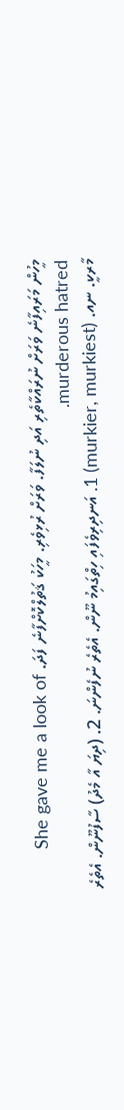މީހުން މަރައިފާނެ ވަރަށް ނުރައްކާތެރި އަދި ނުލަފާ. ވަރަށް ރުޅިވެރި. މީހަކު ޤަތުލްކޮށްފާނެ ފަދަ. She gave me a look of murderous hatred.
މާރކީ. ނއ. (murkier, murkiest) 1. އަނދިރިވެފައި ހިތްގައިމު ނޫން. އެތެރެ ނުފެންނަ. 2. (ދިޔަ އާ މެދު) ސާފުނޫން. އެތެރެ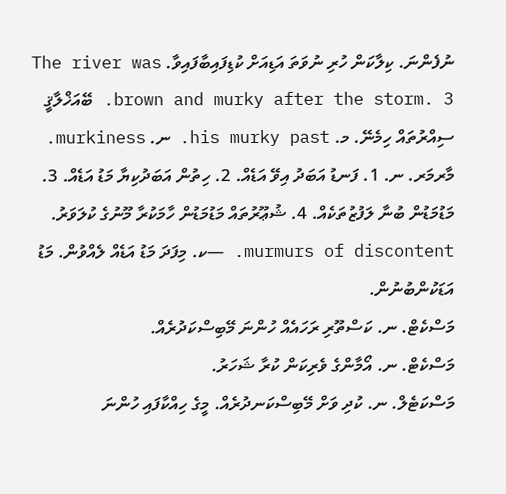ނުފެންނަ. ކިލާކަން ހުރި ނުވަތަ އަޑިއަށް ކުޑިފައިބާފައިވާ. The river was brown and murky after the storm. 3. ބޭއަޚްލާޤީ ސިއްރުތައް ހިމެނޭ. މ. his murky past. ނ. murkiness.
މާރމަރ. ނ. 1. ފަނޑު އަބަދު އިވޭ އަޑެއް. 2. ހިތުން އަބަދުކިޔާ މަޑު އަޑެއް. 3. މަޑުމަޑުން ބުނާ ލަފުޒުތަކެއް. 4. ޝުޢޫރުތައް މަޑުމަޑުން ހާމަކުރާ މޫނުގެ ކުލަވަރު. murmurs of discontent. —ކ. މިފަދަ މަޑު އަޑެއް ލެއްވުން. މަޑު އަޑަކުންބުނުން.
މަސްކެޓް. ނ. ކަސްތޫރި ރަހައެއް ހުންނަ މޭބިސްކަދުރެއް.
މަސްކެޓް. ނ. އޯމާންގެ ވެރިކަން ކުރާ ޝަހަރު.
މަސްކަޓެލް. ނ. ކުދި ވަށް މޭބިސްކަނދުރެއް. މީގެ ހިއްކާފައި ހުންނަ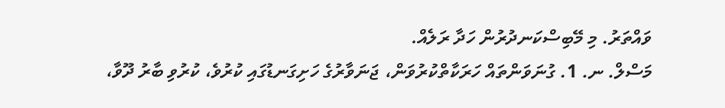ވައްތަރު. މި މޭބިސްކަނދުރުން ހަދާ ރަލެއް.
މަސްލް. ނ. 1. ގުނަވަންތައް ހަރަކާތްކުރުވަން، ޖަނަވާރުގެ ހަށިގަނޑުގައި ކުރުވެ، ކުރުވި ބާރު ދޫވާ،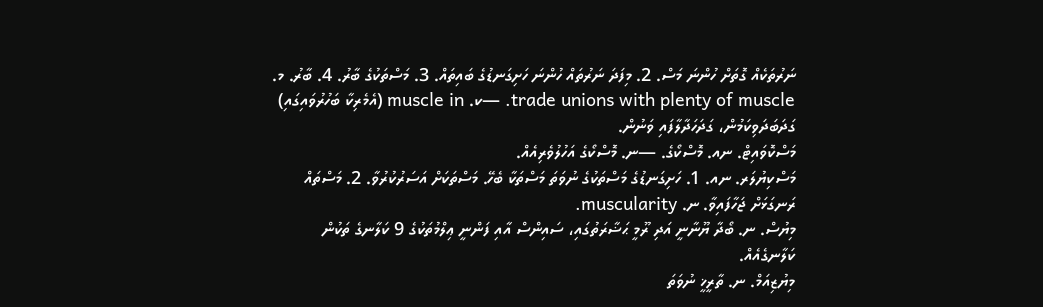ނަރުތަކެއް ގޮތަށް ހުންނަ މަސް. 2. މިފަދަ ނަރުތައް ހުންނަ ހަށިގަނޑުގެ ބައިތައް. 3. މަސްތަކުގެ ބާރު. 4. ބާރު. މ. trade unions with plenty of muscle. —ކ. muscle in (އެމެރިކާ ބަހުރުވައިގައި) ގަދަބަދަވިކަމުން، ގަދަހަދާލާފައި ވަނުން.
މަސްކޮވައިޓް. ނއ. މޮސްކޯގެ. —ނ. މޮސްކޯގެ އަހުލުވެރިއެއް.
މަސްކިޔުލަރ. ނއ. 1. ހަށިގަނޑުގެ މަސްތަކުގެ ނުވަތަ މަސްތަކާ ބެހޭ. މަސްތަކަށް އަސަރުކުރުވާ. 2. މަސްތައް ރަނގަޅަށް ޖަހާފައިވާ. ނ. muscularity.
މިޔުސް. ނ. ބޯދާ ޔޫނާނީ އަދި ރޫމީ ޙަޟާރަތުގައި، ސައިންސް އާއި ފަންނީ ޢިލްމުތަކުގެ 9 ކަލާނގެ ތަކުން ކަލާނގެއެއް.
މިޔުޒިއަމް. ނ. ތާރީޚީ ނުވަތަ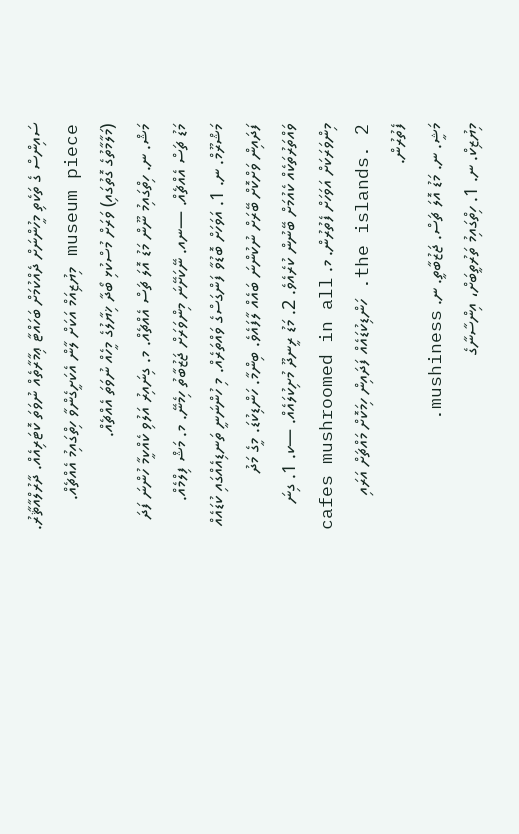ސައިންސް ގެ ތަކެތި މީހުންނަށް ދެއްކުމަށް ބަހައްޓާ ޢިމާރާތެއް ނުވަތަ ކޮޓަރިއެއް. ދާރުލްއާޘާރު. museum piece މިޔުޒިއަމް އަކަށް ލާން އެކަށީގެންވާ ހިތްގައިމު އެއްޗެއް. (މަލާމާތުގެ ގޮތުގައި) ވަރަށް މުސްކުޅި ބޯދާ ޚިޔާލުގެ މީހެއް ނުވަތަ އެއްޗެއް.
މަޝް. ނ. ހިތްގައިމު ނޫން މަޑު އޮލަ ޗަސް އެއްޗެއް. މ. ގިނައިރު އަލުވި ކެއްކީމާ ހުންނަ ފަދަ މަޑު ޗަސް އެއްޗެއް. —ނއ. ނޭކަށޭނަ މިންވަރަށް ޖަޒުބާތު ހިމެނޭ. މ. މަޝް ފިލްމެއް.
މަޝްރޫމް. ނ. 1. އަވަހަށް ބޮޑުވާ ފަންގަސްގެ ވައްތަރެއް. މި ހުންނަނީ ތަނޑިއެއްގައި ކުޑައެއް ފަދައިން ވަށްކޮށް ބޭރަށް ނުކުންނަ ބައެއް ލާފައެވެ. ބިންމާ. ހަންޑިކުޑަ. މީގެ މަދު ވައްތަރުތަކެއް ކެއުމަށް ބޭނުން ކުރެއެވެ. 2. މަޑު ރީނދޫ މުށިކުލައެއް. —ކ. 1. ގިނަ މިންވަރަކަށް އަވަހަށް ފެތުރުން. މ. cafes mushroomed in all the islands. 2. ހަންޑިކުޑައެއް ފަދައިން ހިމަކޮށް މައްޗަށް އަރައި ފެތުރުން.
މަޝީ. ނ. މަޑު އޮލަ ޗަސް. ޖަޒުބާތީ. ނ. mushiness.
މިޔުޒިކް. ނ. 1. ހިތްގައިމު ތަރުތީބަށް، އިންސާނާގެ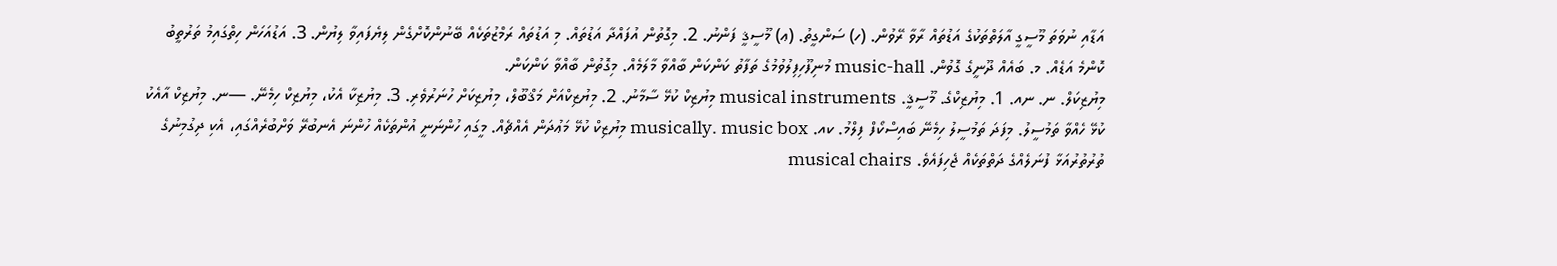އަޑާއި ނުވަތަ މޫސީގީ އާލަތްތަކުގެ އަޑުތައް ރާވާ ރޭވުން. (ހ) ސަންގީތު. (ޢ) މޫސީޤީ ފަންނު. 2. މިގޮތުން އުފައްދާ އަޑުތައް. މި އަޑުތައް ރަމްޒުތަކެއް ބޭނުންކޮށްގެން ލިޔެފައިވާ ލިޔުން. 3. އަޑުއަހަން ހިތްގައިމު ތަރުތީބު ކޮންމެ އަޑެއް. މ. ބައެއް ދޫނީގެ ގޮވުން. music-hall މުނިފޫހިފިލުވުމުގެ ތަފާތު ކަންކަން ބާއްވާ މާލަމެއް. މިގޮތުން ބާއްވާ ކަންކަން.
މިޔުޒިކަލް. ނ. ނއ. 1. މިޔުޒިކްގެ. މޫސީޤީ. musical instruments މިޔުޒިކް ކުޅޭ ސާމާނު. 2. މިޔުޒިކްއަށް މަޤްބޫލް، މިޔުޒިކަށް ހުނަރުވެރި. 3. މިޔުޒިކާ އެކު، މިޔުޒިކް ހިމެނޭ. —ނ. މިޔުޒިކް އާއެކު ކުޅޭ ހެއްވާ ތަމުސީލު. މިފަދަ ތަމުސީލު ހިމެނޭ ބައިސްކޯފް ފިލްމު. ކއ. musically. music box މިޔުޒިކް ކުޅޭ މަޢުދަން އެއްޗެއް. މީގައި ހުންނަނީ އުންތަކެއް ހުންނަ އެނބުރޭ ވަށްބުރެއްގައި، އެކި ދިގުމިނުގެ ތުރުތުރުއަޅާ ފުނަލެއްގެ ދަތްތަކެއް ޖެހިފައެވެ. musical chairs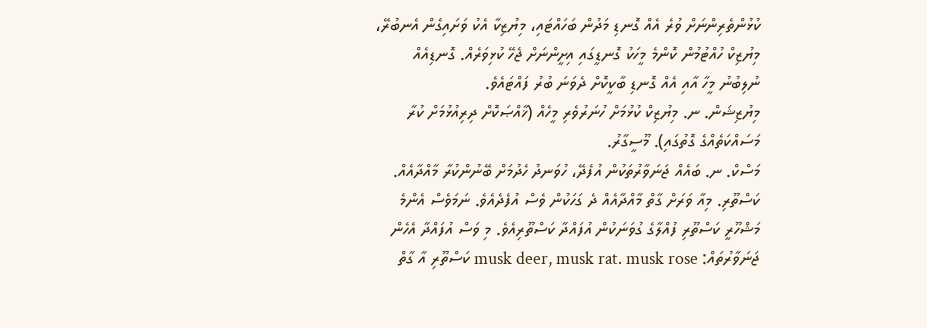ކުޅުންތެރިންނަށް ވުރެ އެއް ގޮނޑި މަދުން ބަހައްޓައި، މިޔުޒިކާ އެކު ވަށައިގެން އެނބުރޭ، މިޔުޒިކް ހުއްޓުމުން ކޮންމެ މީހަކު ގޮނޑީގައި އިށީންނަށް ޖެހޭ ކުޅިވަރެއް. ގޮނޑިއެއް ނުލިބުނު މީހާ އާއި އެއް ގޮނޑި ބާކީކޮށް ދެވަނަ ބުރު ފައްޓައެވެ.
މިޔުޒިޝަން. ނ. މިޔުޒިކް ކުޅުމަށް ހުނަރުވެރި މީހެއް (ޚާއްޞަކޮށް ދިރިއުޅުމަށް ކުރާ މަސައްކަތެއްގެ ގޮތުގައި). މޫސީގާރު.
މަސްކް. ނ. ބައެއް ޖަނަވާރުތަކުން އުފެދޭ، ހުވަނދު ހެދުމަށް ބޭނުންކުރާ މާއްދާއެއް. ކަސްތޫރި. މިއާ ވަރަށް ގާތް މާއްދާއެއް ދެ ގަހަކުން ވެސް އުފެދެއެވެ. ނަމަވެސް އެންމެ މަޝްހޫރީ ކަސްތޫރި ފުއްލާގެ ގުވަނަކުން އުފައްދާ ކަސްތޫރިއެވެ. މި ވަސް އުފައްދާ އެހެން ޖަނަވާރުތައް: musk deer, musk rat. musk rose ކަސްތޫރި އާ ގާތް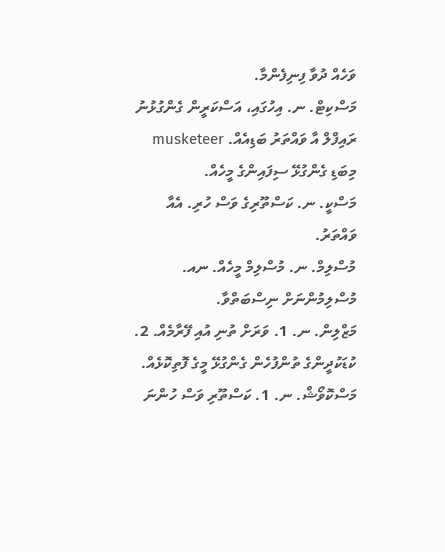ވަހެއް ދުވާ ފިނިފެންމާ.
މަސްކިޓް. ނ. އިހުގައި، އަސްކަރީން ގެންގުޅުނު ރައިފްލް އާ ވައްތަރު ބަޑިއެއް. musketeer މިބަޑި ގެންގުޅޭ ސިފައިންގެ މީހެއް.
މަސްކީ. ނ. ކަސްތޫރިގެ ވަސް ހުރި. އެއާ ވައްތަރު.
މުސްލިމް. ނ. މުސްލިމް މީހެއް. ނއ. މުސްލިމުންނަށް ނިސްބަތްވާ.
މަޒްލިން. ނ. 1. ވަރަށް ތުނި އުއި ފޭރާމެއް. 2. ކުޑަކުދީންގެ ތުންފުހެން ގެންގުޅޭ މީގެ ފޮތިކޮޅެއް.
މަސްކޮވޯޝް. ނ. 1. ކަސްތޫރި ވަސް ހުންނަ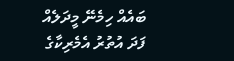ބައެއް ހިމެނޭ މީދަލެއް ފަދަ އުތުރު އެމެރިކާގެ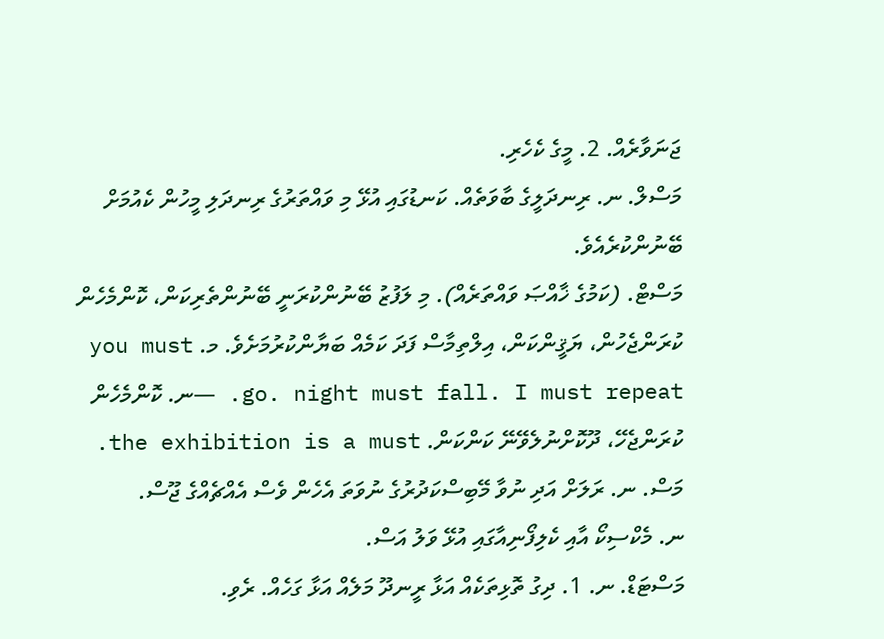ޖަނަވާރެއް. 2. މީގެ ކެހެރި.
މަސްލް. ނ. ރިނދަލީގެ ބާވަތެއް. ކަނޑުގައި އުޅޭ މި ވައްތަރުގެ ރިނދަލި މީހުން ކެއުމަށް ބޭނުންކުރެއެވެ.
މަސްޓް. (ކަމުގެ ޚާއްޞަ ވައްތަރެއް). މި ލަފުޒު ބޭނުންކުރަނީ ބޭނުންތެރިކަން، ކޮންމެހެން ކުރަންޖެހުން، ޔަޤީންކަން، އިލްތިމާސް ފަދަ ކަމެއް ބަޔާންކުރުމަށެވެ. މ. you must go. night must fall. I must repeat. —ނ. ކޮންމެހެން ކުރަންޖެހޭ، ދޫކޮށްނުލެވޭނޭ ކަންކަން. the exhibition is a must.
މަސް. ނ. ރަލަށް އަދި ނުވާ މޭބިސްކަދުރުގެ ނުވަތަ އެހެން ވެސް އެއްޗެއްގެ ޖޫސް.
ނ. މެކްސިކޯ އާއި ކެލިފޯނިއާގައި އުޅޭ ވަލު އަސް.
މަސްޓަޑް. ނ. 1. ދިގު ތޮޅިތަކެއް އަޅާ ރީނދޫ މަލެއް އަޅާ ގަހެއް. ރެވި.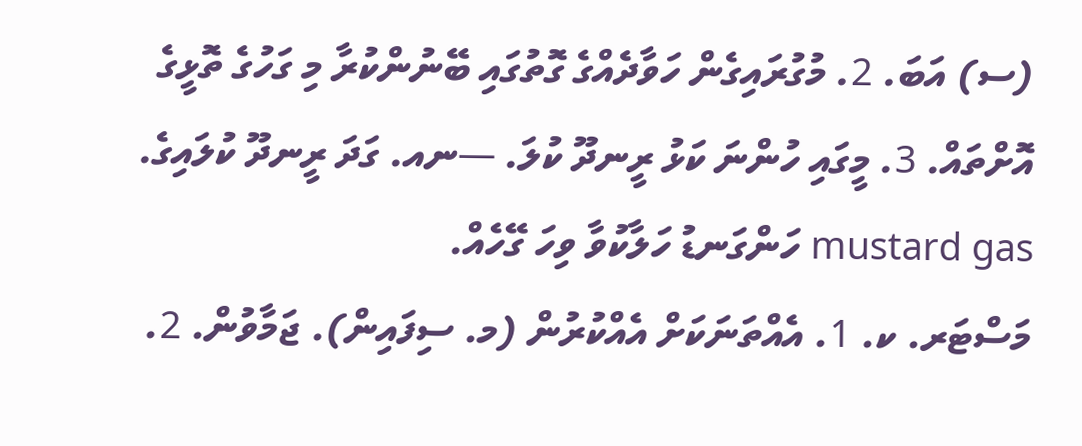(ސ) އަބަ. 2. މުގުރައިގެން ހަވާދެއްގެ ގޮތުގައި ބޭނުންކުރާ މި ގަހުގެ ތޮޅީގެ އޮށްތައް. 3. މީގައި ހުންނަ ކަޅު ރީނދޫ ކުލަ. —ނއ. ގަދަ ރީނދޫ ކުލައިގެ. mustard gas ހަންގަނޑު ހަލާކުވާ ވިހަ ގޭހެއް.
މަސްޓަރ. ކ. 1. އެއްތަނަކަށް އެއްކުރުން (މ. ސިފައިން). ޖަމާވުން. 2.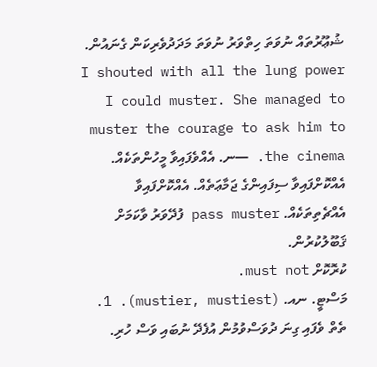ޝުޢޫރުތައް ނުވަތަ ހިތްވަރު ނުވަތަ މަދަދުވެރިކަން ގެނައުން. I shouted with all the lung power I could muster. She managed to muster the courage to ask him to the cinema. —ނ. އެއްވެފައިވާ މީހުންތަކެއް. އެއްކޮށްފައިވާ ސިފައިންގެ ޖަމާޢަތެއް. އެއްކޮށްފައިވާ އެއްޗެތިތަކެއް. pass muster ފުދޭވަރު ވާކަމަށް ޤަބޫލުކުރުން.
ކުރޮކޮށް must not.
މަސްޓީ. ނއ. (mustier, mustiest). 1. ތެތް ވެފައި ގިނަ ދުވަސްވުމުން އުފެދޭ ނުބައި ވަސް ހުރި.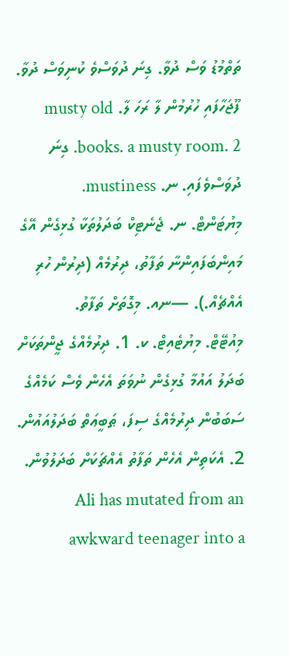ތަތްމުޑު ވަސް ދުވާ. ގިނަ ދުވަސްވެ ކުނިވަސް ދުވާ. ފޫޖަހާފައި ހުރުމުން ލާ ރަހަ ލާ. musty old books. a musty room. 2. ގިނަ ދުވަސްވެފައި. ނ. mustiness.
މިޔުޓަންޓް. ނ. ޖެނެޓިކް ބަދަލުތަކާ ގުޅިގެން އޭގެ މައިންބަފައިންނާ ތަފާތު، ދިރުމެއް (ދިރުން ހުރި އެއްޗެއް.). —ނއ. މިގޮތަށް ތަފާތު.
މިއުޓޭޓް. މިޔުޓެއިޓް. ކ. 1. ދިރުމެއްގެ ޖީންތަކަށް ބަދަލު އައުމާ ގުޅިގެން ނުވަތަ އެހެން ވެސް ކަމެއްގެ ސަބަބުން ދިރުމެއްގެ ސިފަ، ޠަބީޢަތް ބަދަލުއައުން. 2. އެކަތިން އެހެން ތަފާތު އެއްޗަކަށް ބަދަލުވުން. Ali has mutated from an awkward teenager into a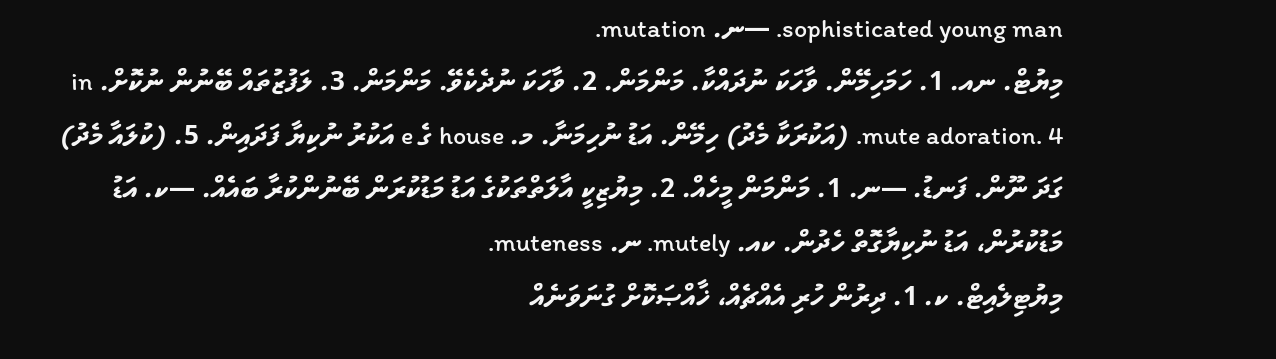sophisticated young man. —ނ. mutation.
މިޔުޓް. ނއ. 1. ހަމަހިމޭން. ވާހަކަ ނުދައްކާ. މަންމަން. 2. ވާހަކަ ނުދެކެވޭ. މަންމަން. 3. ލަފުޒުތައް ބޭނުން ނުކޮށް. in mute adoration. 4. (އަކުރަކާ މެދު) ހިމޭން. އަޑު ނުހިމަނާ. މ. house ގެ e އަކުރު ނުކިޔާ ފަދައިން. 5. (ކުލައާ މެދު) ގަދަ ނޫން. ފަނޑު. —ނ. 1. މަންމަން މީހެއް. 2. މިޔުޒިކީ އާލަތްތަކުގެ އަޑު މަޑުކުރަން ބޭނުންކުރާ ބައެއް. —ކ. އަޑު މަޑުކުރުން، އަޑު ނުކިޔާގޮތް ހެދުން. ކއ. mutely. ނ. muteness.
މިޔުޓިލެއިޓް. ކ. 1. ދިރުން ހުރި އެއްޗެއް، ޚާއްޞަކޮށް ގުނަވަނެއް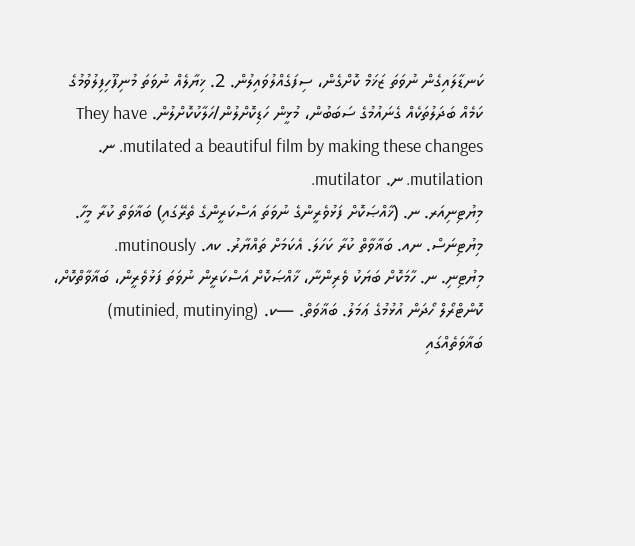ކަނޑާލައިގެން ނުވަތަ ޒަޚަމް ކޮށްގެން، ސިފަގެއްލުވައިލުން. 2. ޚިޔާލެއް ނުވަތަ މުނިފޫހިފިލުވުމުގެ ކަމެއް ބަދަލުތަކެއް ގެނައުމުގެ ސަބަބުން، މުޅީން ހަޑިކޮށްލުން/ހަލާކުކޮށްލުން. They have mutilated a beautiful film by making these changes. ނ. mutilation. ނ. mutilator.
މިޔުޓިނިއަރ. ނ. (ޚާއްޞަކޮށް ފަޅުވެރީންގެ ނުވަތަ އަސްކަރީންގެ ތެރޭގައި) ބަޣާވަތް ކުރާ މީހާ.
މިޔުޓިނަސް. ނއ. ބަޣާވާތް ކުރާ ކަހަލަ. އެކަމަށް ތައްޔާރު. ކއ. mutinously.
މިޔުޓިނި. ނ. ހާމަކޮށް ބަޔަކު ވެރިންނާ، ޚާއްޞަކޮށް އަސްކަރީން ނުވަތަ ފަޅުވެރީން، ބަޣާވާތްކޮށް، ކޮންޓްރޯލް ހޯދަން އުޅުމުގެ ޢަމަލު. ބަޣާވަތް. —ކ. (mutinied, mutinying) ބަޣާވަތެއްގައި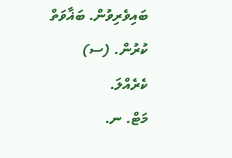ބައިވެރިވުން. ބަޣާވަތް ކުރުން. (ސ) ކެރެއްލަ.
މަޓް. ނ.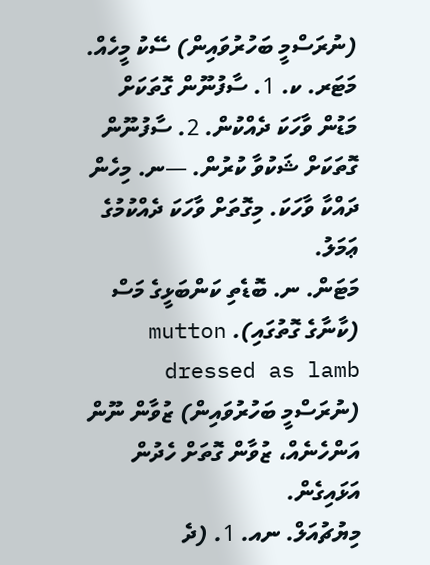(ނުރަސްމީ ބަހުރުވައިން) ސޭކު މީހެއް.
މަޓަރ. ކ. 1. ސާފުނޫން ގޮތަކަށް މަޑުން ވާހަކަ ދެއްކުން. 2. ސާފުނޫން ގޮތަކަށް ޝަކުވާ ކުރުން. —ނ. މިހެން ދައްކާ ވާހަކަ. މިގޮތަށް ވާހަކަ ދެއްކުމުގެ ޢަމަލު.
މަޓަން. ނ. ބޮޑެތި ކަންބަޅީގެ މަސް (ކާނާގެ ގޮތުގައި). mutton dressed as lamb (ނުރަސްމީ ބަހުރުވައިން) ޒުވާން ނޫން އަންހެނެއް، ޒުވާން ގޮތަށް ހެދުން އަޅައިގެން.
މިޔުޗުއަލް. ނއ. 1. (ދެ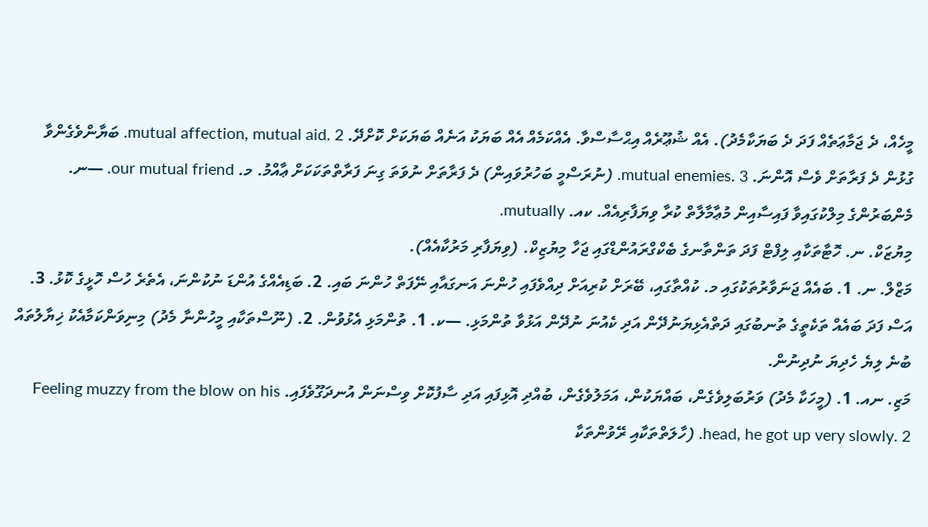މީހެއް، ދެ ޖަމާޢަތެއް ފަދަ ދެ ބަޔަކާމެދު). އެއް ޝުޢޫރެއް އިޙްސާސްވާ. އެއްކަމެއް އެއް ބަޔަކު އަނެއް ބަޔަކަށް ކޮށްދޭ. mutual affection, mutual aid. 2. ބަޔާންވެގެންވާ ގުޅުން ދެ ފަރާތަށް ވެސް އޮންނަ. mutual enemies. 3. (ނުރަސްމީ ބަހުރުވައިން) ދެ ފަރާތަށް ނުވަތަ ގިނަ ފަރާތްތަކަކަށް ޢާއްމު. މ. our mutual friend. —ނ. މެންބަރުންގެ މިލްކުގައިވާ ފައިސާއިން މުޢާމާލާތް ކުރާ ވިޔަފާރިއެއް. ކއ. mutually.
މިޔުޒަކް. ނ. ހޮޓާތަކާއި ލިފްޓް ފަދަ ތަންތާނގެ ބެކްގްރައުންޑްގައި ޖަހާ މިޔުޒިކް. (ވިޔަފާރި މަރުކާއެއް).
މަޒްލް. ނ. 1. ބައެއް ޖަނަވާރުތަކުގައި މ. ކުއްތާގައި، ބޭރަށް ކުރިއަށް ދިއްވެފައި ހުންނަ އަނގައާއި ނޭފަތް ހުންނަ ބައި. 2. ބަޑިއެއްގެ އުންޑަ ނުކުންނަ، އެތެރެ ހުސް ހޮޅީގެ ކޮޅު. 3. އަސް ފަދަ ބައެއް ތަކެތީގެ ތުނބުގައި ދަތްއެޅިޔަނުދޭން އަދި ކެއުނަ ނުދޭން އަޅުވާ ތުންމަޅި. —ކ. 1. ތުންމަޅި އެޅުވުން. 2. (ނޫސްތަކާއި މީހުންނާ މެދު) މިނިވަންކަމާއެކު ޚިޔާލުތައް ބުނެ ލިޔެ ހެދިޔަ ނުދިނުން.
މަޒި. ނއ. 1. (މީހަކާ މެދު) ވަރުބަލިވެގެން، ބައްޔަކުން، އަމަލުވެގެން، ބުއްދި އޮޅިފައި އަދި ސާފުކޮށް ވިސްނަން އުނދަގޫވެފައި. Feeling muzzy from the blow on his head, he got up very slowly. 2. (ހާލަތްތަކާއި ރޭވުންތަކާ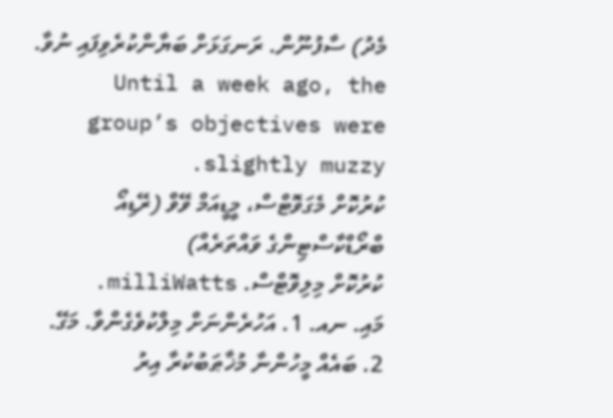މެދު) ސާފުނޫން. ރަނގަޅަށް ބަޔާންކުރެވިފައި ނުވާ. Until a week ago, the group’s objectives were slightly muzzy.
ކުރުކޮށް މެގަވޮޓްސް، މީޑީއަމް ވޭވް (ރޭޑިއޯ ބްރޯޑްކާސްޓިންގެ ވައްތަރެއް)
ކުރުކޮށް މިލިވޮޓްސް. milliWatts.
މައި. ނއ. 1. އަހުރެންނަށް މިލްކުވެގެންވާ. މަގޭ. 2. ބައެއް މީހުންނާ މުޚާޠަބުކުރާ އިރު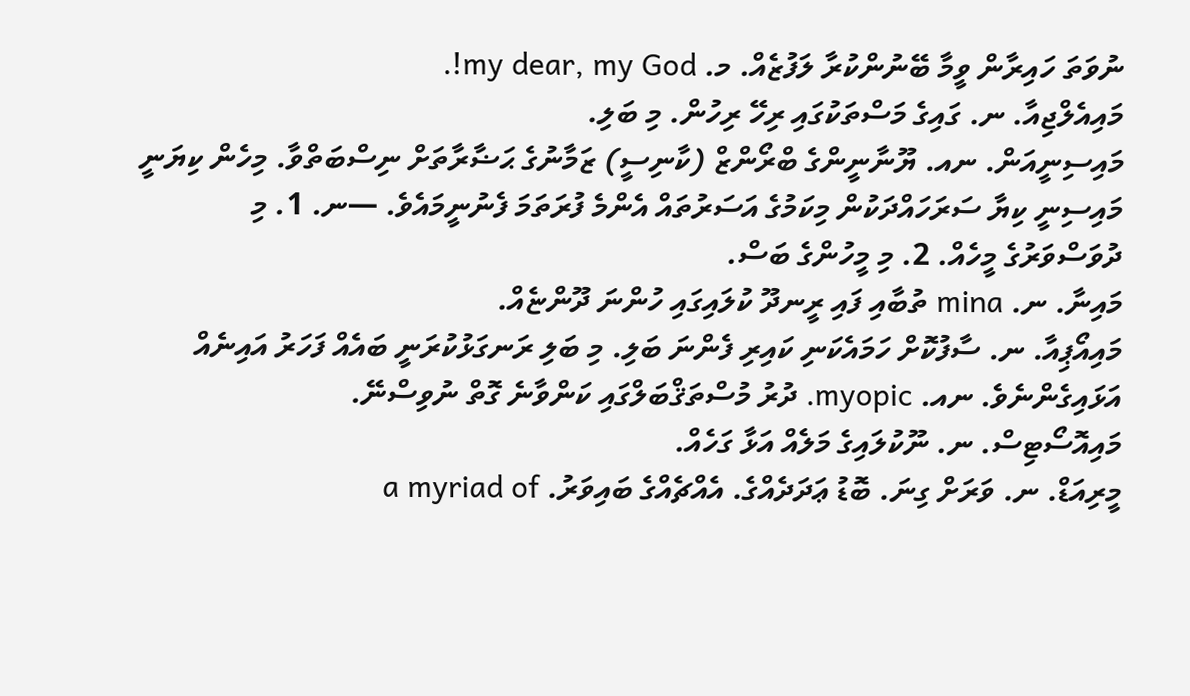ނުވަތަ ހައިރާން ވީމާ ބޭނުންކުރާ ލަފުޒެއް. މ. my dear, my God!.
މައިއެލްޖިއާ. ނ. ގައިގެ މަސްތަކުގައި ރިހޭ ރިހުން. މި ބަލި.
މައިސިނީއަން. ނއ. ޔޫނާނީންގެ ބްރޯންޒް (ކާނިސީ) ޒަމާނުގެ ޙަޟާރާތަށް ނިސްބަތްވާ. މިހެން ކިޔަނީ މައިސިނީ ކިޔާ ސަރަހައްދަކުން މިކަމުގެ އަސަރުތައް އެންމެ ފުރަތަމަ ފެނުނީމައެވެ. —ނ. 1. މި ދުވަސްވަރުގެ މީހެއް. 2. މި މީހުންގެ ބަސް.
މައިނާ. ނ. mina ތުބާއި ފައި ރީނދޫ ކުލައިގައި ހުންނަ ދޫންޏެއް.
މައިއޯޕިއާ. ނ. ސާފުކޮށް ހަމައެކަނި ކައިރި ފެންނަ ބަލި. މި ބަލި ރަނގަޅުކުރަނީ ބައެއް ފަހަރު އައިނެއް އަޅައިގެންނެވެ. ނއ. myopic. ދުރު މުސްތަޤްބަލްގައި ކަންވާނެ ގޮތް ނުވިސްނޭ.
މައިއޮސޯޓިސް. ނ. ނޫކުލައިގެ މަލެއް އަޅާ ގަހެއް.
މީރިއަޑް. ނ. ވަރަށް ގިނަ. ބޮޑު ޢަދަދެއްގެ. އެއްޗެއްގެ ބައިވަރު. a myriad of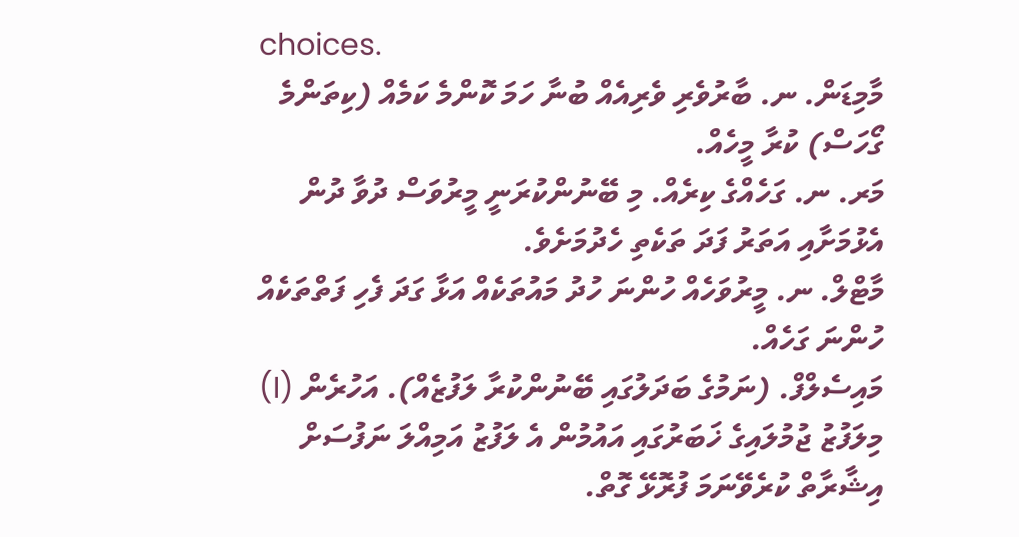choices.
މާމިޑަން. ނ. ބާރުވެރި ވެރިއެއް ބުނާ ހަމަ ކޮންމެ ކަމެއް (ކިތަންމެ ގޯހަސް) ކުރާ މީހެއް.
މަރ. ނ. ގަހެއްގެ ކިރެއް. މި ބޭނުންކުރަނީ މީރުވަސް ދުވާ ދުން އެޅުމަށާއި އަތަރު ފަދަ ތަކެތި ހެދުމަށެވެ.
މާޓްލް. ނ. މީރުވަހެއް ހުންނަ ހުދު މައުތަކެއް އަޅާ ގަދަ ފެހި ފަތްތަކެއް ހުންނަ ގަހެއް.
މައިސެލްފް. (ނަމުގެ ބަދަލުގައި ބޭނުންކުރާ ލަފުޒެއް). އަހުރެން (I) މިލަފުޒު ޖުމުލައިގެ ޚަބަރުގައި އައުމުން އެ ލަފުޒު އަމިއްލަ ނަފުސަށް އިޝާރާތް ކުރެވޭނަމަ ފުރޮޅޭ ގޮތް.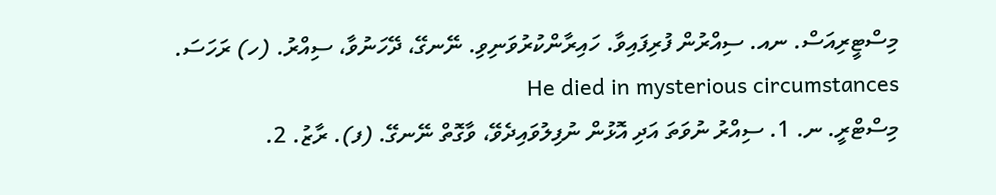މިސްޓީރިއަސް. ނއ. ސިއްރުން ފުރިފައިވާ. ހައިރާންކުރުވަނިވި. ނޭނގޭ، ދޭހަނުވާ، ސިއްރު. (ހ) ރަހަސަ. He died in mysterious circumstances
މިސްޓްރީ. ނ. 1. ސިއްރު ނުވަތަ އަދި އޮޅުން ނުފިލުވައިދެވޭ، ވާގޮތް ނޭނގޭ. (ފ). ރާޒު. 2.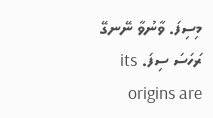މިސިފަ. ވާނުވާ ނޭނގޭ ރަހަސަ ސިފަ. its origins are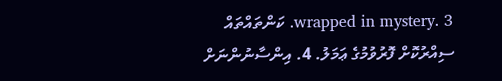wrapped in mystery. 3. ކަންތައްތައް ސިއްރުކޮށް ފޮރުވުމުގެ ޢަމަލު. 4. އިންސާނުންނަށް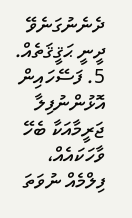ދެނެނުގަނެވޭ ދީނީ ޙަޤީޤަތެއް. 5. ފަސޭހައިން އޮޅުންނުފިލާ ޖަރީމާއަކާ ބެހޭ ވާހަކައެއް، ފިލްމެއް ނުވަތަ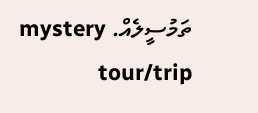ތަމުސީލެއް. mystery tour/trip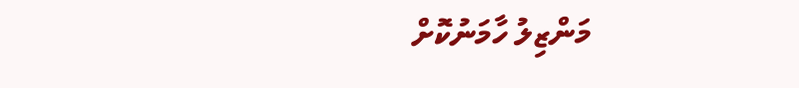މަންޒިލު ހާމަނުކޮށް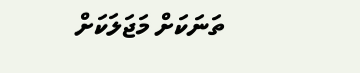ތަނަކަށް މަޖަލަކަށް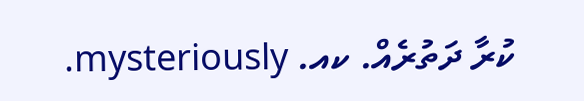ކުރާ ދަތުރެއް. ކއ. mysteriously.